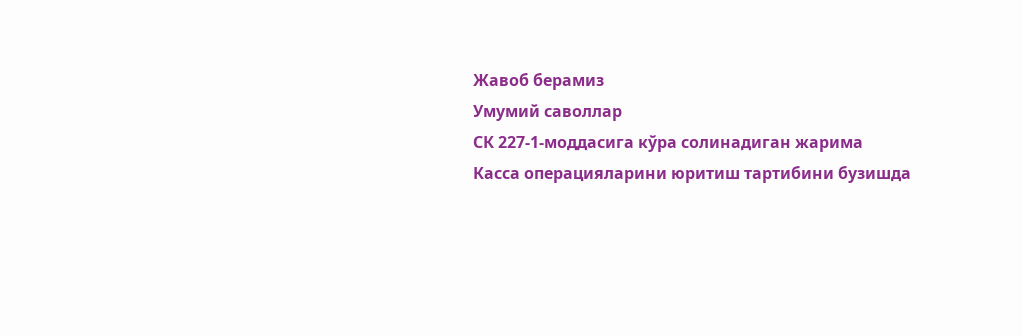Жавоб берамиз
Умумий саволлар
СК 227-1-моддасига кўра солинадиган жарима
Касса операцияларини юритиш тартибини бузишда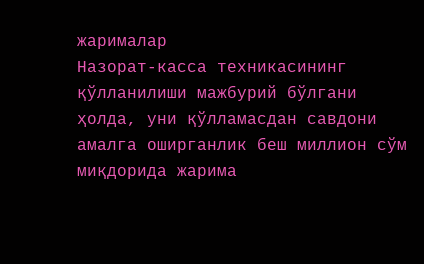жарималар
Назорат-касса техникасининг қўлланилиши мажбурий бўлгани ҳолда, уни қўлламасдан савдони амалга оширганлик беш миллион сўм миқдорида жарима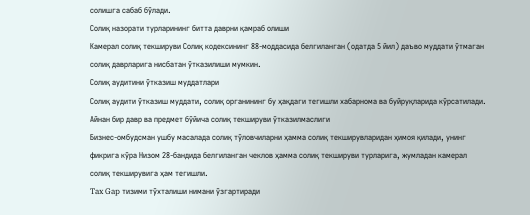солишга сабаб бўлади.
Солиқ назорати турларининг битта даврни қамраб олиши
Камерал солиқ текшируви Солиқ кодексининг 88-моддасида белгиланган (одатда 5 йил) даъво муддати ўтмаган солиқ даврларига нисбатан ўтказилиши мумкин.
Солиқ аудитини ўтказиш муддатлари
Солиқ аудити ўтказиш муддати, солиқ органининг бу ҳақдаги тегишли хабарнома ва буйруқларида кўрсатилади.
Айнан бир давр ва предмет бўйича солиқ текшируви ўтказилмаслиги
Бизнес-омбудсман ушбу масалада солиқ тўловчиларни ҳамма солиқ текширувларидан ҳимоя қилади, унинг фикрига кўра Низом 28-бандида белгиланган чеклов ҳамма солиқ текшируви турларига, жумладан камерал солиқ текширувига ҳам тегишли.
Tax Gap тизими тўхталиши нимани ўзгартиради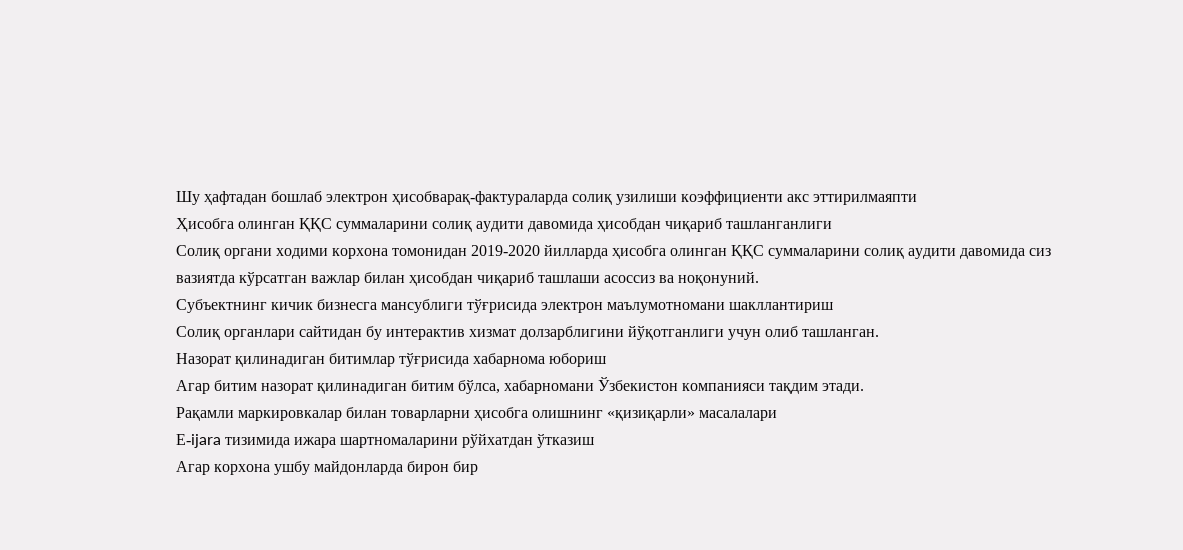Шу ҳафтадан бошлаб электрон ҳисобварақ-фактураларда солиқ узилиши коэффициенти акс эттирилмаяпти
Ҳисобга олинган ҚҚС суммаларини солиқ аудити давомида ҳисобдан чиқариб ташланганлиги
Солиқ органи ходими корхона томонидан 2019-2020 йилларда ҳисобга олинган ҚҚС суммаларини солиқ аудити давомида сиз вазиятда кўрсатган важлар билан ҳисобдан чиқариб ташлаши асоссиз ва ноқонуний.
Субъектнинг кичик бизнесга мансублиги тўғрисида электрон маълумотномани шакллантириш
Солиқ органлари сайтидан бу интерактив хизмат долзарблигини йўқотганлиги учун олиб ташланган.
Назорат қилинадиган битимлар тўғрисида хабарнома юбориш
Агар битим назорат қилинадиган битим бўлса, хабарномани Ўзбекистон компанияси тақдим этади.
Рақамли маркировкалар билан товарларни ҳисобга олишнинг «қизиқарли» масалалари
Е-ijara тизимида ижара шартномаларини рўйхатдан ўтказиш
Агар корхона ушбу майдонларда бирон бир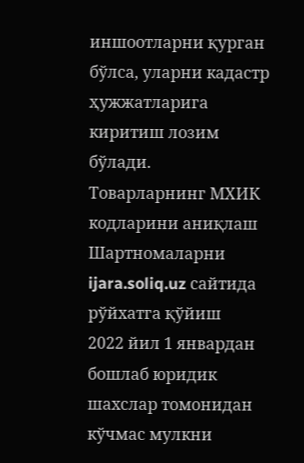иншоотларни қурган бўлса, уларни кадастр ҳужжатларига киритиш лозим бўлади.
Товарларнинг МХИК кодларини аниқлаш
Шартномаларни ijara.soliq.uz сайтида рўйхатга қўйиш
2022 йил 1 январдан бошлаб юридик шахслар томонидан кўчмас мулкни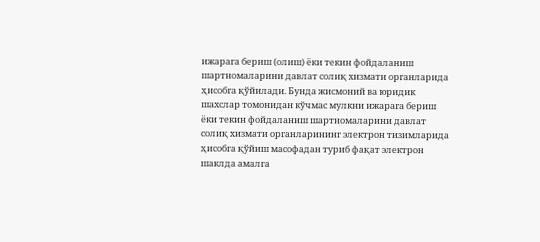ижарага бериш (олиш) ёки текин фойдаланиш шартномаларини давлат солиқ хизмати органларида ҳисобга қўйилади. Бунда жисмоний ва юридик шахслар томонидан кўчмас мулкни ижарага бериш ёки текин фойдаланиш шартномаларини давлат солиқ хизмати органларининг электрон тизимларида ҳисобга қўйиш масофадан туриб фақат электрон шаклда амалга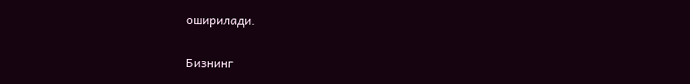оширилади.

Бизнинг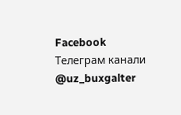Facebook
Телеграм канали @uz_buxgalter